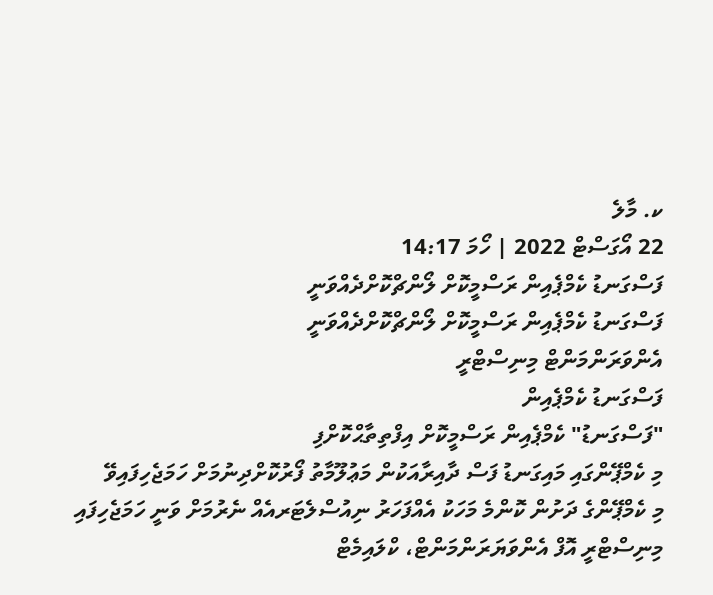ކ. މާލެ
22 އޯގަސްޓް 2022 | ހޯމަ 14:17
ފަސްގަނޑު ކެމްޕެއިން ރަސްމީކޮށް ލޯންޗްކޮށްދެއްވަނީ
ފަސްގަނޑު ކެމްޕެއިން ރަސްމީކޮށް ލޯންޗްކޮށްދެއްވަނީ
އެންވަރަންމަންޓް މިނިސްޓްރީ
ފަސްގަނޑު ކެމްޕެއިން
"ފަސްގަނޑު" ކެމްޕެއިން ރަސްމީކޮށް އިފްތިތާޙްކޮށްފި
މި ކެމްޕޭންގައި މައިގަނޑު ފަސް ދާއިރާއަކުން މަޢުލޫމާތު ފޯރުކޮށްދިނުމަށް ހަމަޖެހިފައިވޭ
މި ކެމްޕޭންގެ ދަށުން ކޮންމެ މަހަކު އެއްފަހަރު ނިއުސްލެޓަރއެއް ނެރުމަށް ވަނީ ހަމަޖެހިފައި
މިނިސްޓްރީ އޮފް އެންވަޔަރަންމަންޓް، ކްލައިމެޓް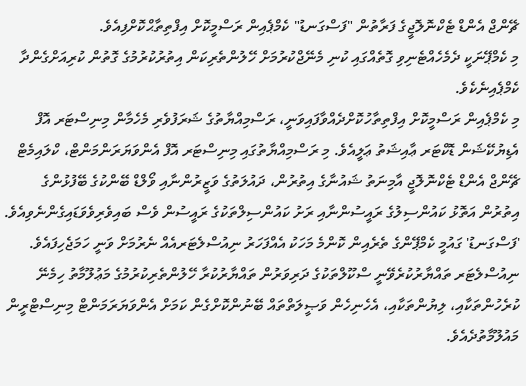ޗޭންޖް އެންޑް ޓެކްނޮލޮޖީގެ ފަރާތުން "ފަސްގަނޑު" ކެމްޕެއިން ރަސްމީކޮށް އިފްތިތާޙްކޮށްފިއެވެ.
މި ކެމްޕޭނަކީ ދެމެހެއްޓެނިވި ގޮތެއްގައި ކުނި މެނޭޖްކުރުމަށް ހޭލުންތެރިކަން އިތުރުކުރުމުގެ ގޮތުން ކުރިއަށްގެންދާ ކެމްޕެއިނެކެވެ.
މި ކެމްޕެއިން ރަސްމީކޮށް އިފްތިތާހުކޮށްދެއްވާފައިވަނީ، ރަސްމިއްޔާތުގެ ޝަރަފުވެރި މެހެމާން މިނިސްޓަރ އޮފް އެޑިޔުކޭޝަން ޑޮކްޓަރ ޢާއިޝަތު ޢަލީއެވެ. މި ރަސްމިއްޔާތުގައި މިނިސްޓަރ އޮފް އެންވަޔަރަންމަންޓް، ކްލައިމެޓް ޗޭންޖް އެންޑް ޓެކްނޮލޮޖީ އާމިނަތު ޝައުނާގެ އިތުރުން، ދައުލަތުގެ ވަޒީރުންނާއި ވޯލްޑް ބޭންކުގެ ބޭފުޅުންގެ އިތުރުން އަތޮޅު ކައުންސިލުގެ ރައީސުންނާއި ރަށު ކައުންސިލްތަކުގެ ރައީސުން ވެސް ބައިވެރިވެވަޑައިގެންނެވިއެވެ.
'ފަސްގަނޑު' ގައުމީ ކެމްޕޭންގެ ތެރެއިން ކޮންމެ މަހަކު އެއްފަހަރު ނިއުސްލެޓަރއެއް ނެރުމަށް ވަނީ ހަމަޖެހިފައެވެ. ނިއުސްލެޓަރ ތައްޔާރުކުރެވޭނީ ސްކޫލްތަކުގެ ދަރިވަރުން ތައްޔާރުކުރާ ހޭލުންތެރިކުރުމުގެ މަޢުލޫމާތު ހިމެނޭ ކުރެހުންތަކާއި، ލިޔުންތަކާއި، އެހެނިހެން ވަޞީލަތްތައް ބޭނުންކޮށްގެން ކަމަށް އެންވަޔަރަމަންޓް މިނިސްޓްރީން މައުލޫމާތުދެއެވެ.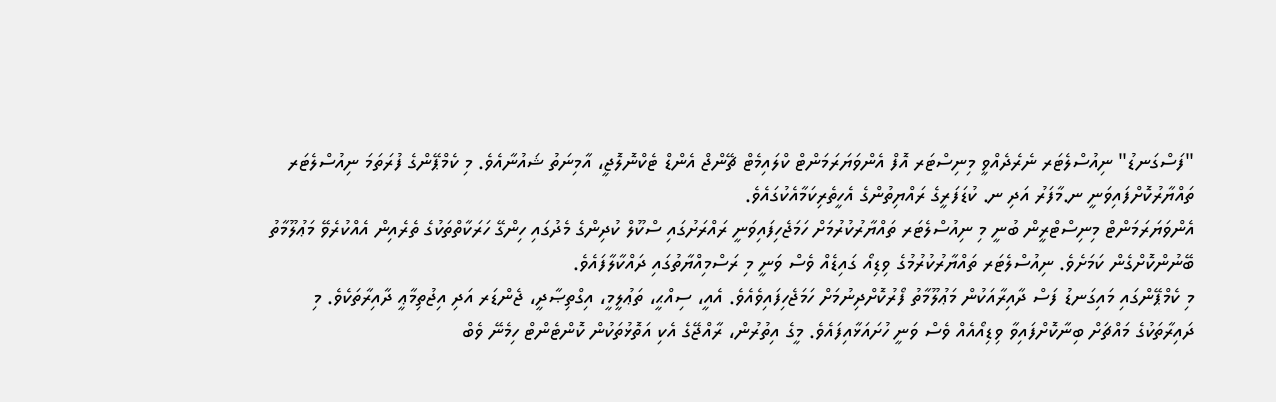"ފަސްގަނޑު" ނިއުސްލެޓަރ ނެރެދެއްވީ މިނިސްޓަރ އޮފް އެންވަޔަރަމަންޓް ކްލައިމެޓް ޗޭންޖް އެންޑް ޓެކްނޮލޮޖީ، އާމިނަތު ޝައުނާއެވެ. މި ކެމްޕޭންގެ ފުރަތަމަ ނިއުސްލެޓަރ ތައްޔާރުކޮށްފައިވަނީ ނ.މާފަރު އަދި ނ. ކުޑަފަރީގެ ރައްޔިތުންގެ އެހީތެރިކަމާއެކުގައެވެ.
އެންވަޔަރަމަންޓް މިނިސްޓްރީން ބުނީ މި ނިއުސްލެޓަރ ތައްޔާރުކުރުމަށް ހަމަޖެހިފައިވަނީ ރައްރަށުގައި ސްކޫލް ކުދިންގެ މެދުގައި ހިންގޭ ހަރަކާތްތަކުގެ ތެރެއިން އެއްކުރެވޭ މަޢުލޫމާތު ބޭނުންކޮށްގެން ކަމަށެވެ. ނިއުސްލެޓަރ ތައްޔާރުކުރުމުގެ ވިޑިއޯ ގައިޑެއް ވެސް ވަނީ މި ރަސްމިއްޔާތުގައި ދައްކާލާފައެވެ.
މި ކެމްޕޭންގައި މައިގަނޑު ފަސް ދާއިރާއަކުން މަޢުލޫމާތު ފޯރުކޮށްދިނުމަށް ހަމަޖެހިފައިވެއެވެ. އެއީ، ސިއްޙީ، ތަޢުލީމީ، އިގްތިޞާދީ، ޖެންޑަރ އަދި އިޖުތިމާޢީ ދާއިރާތަކެވެ. މި ދައިރާތަކުގެ މައްޗަށް ބިނާކޮށްފައިވާ ވިޑިއޯއެއް ވެސް ވަނީ ހުށައަޅާއިފައެވެ. މީގެ އިތުރުން، ރާއްޖޭގެ އެކި އަތޮޅުތަކުން ކޮންޓެންޓް ހިމެނޭ ވެބް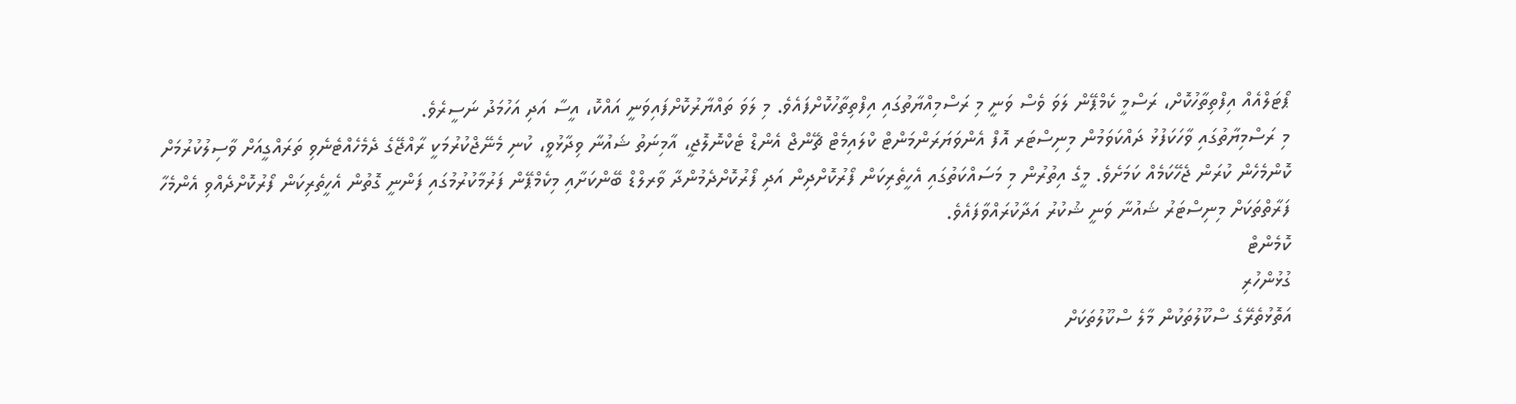ޕޯޓަލްއެއް އިފްތިތާހުކޮށް، ރަސްމީ ކެމްޕޭން ލަވަ ވެސް ވަނީ މި ރަސްމިއްޔާތުގައި އިފްތިތާހުކޮށްފައެވެ. މި ލަވަ ތައްޔާރުކޮށްފައިވަނީ އައްކޮ، އީސާ އަދި އަހުމަދު ނަސީރެވެ.
މި ރަސްމިޔާތުގައި ވާހަކަފުޅު ދައްކަވަމުން މިނިސްޓަރ އޮފް އެންވަޔަރަންމަންޓް ކްލައިމެޓް ޗޭންޖް އެންޑް ޓެކްނޮލޮޖީ، އާމިނަތު ޝައުނާ ވިދާޅުވީ، ކުނި މެނޭޖްކުރުމަކީ ރާއްޖޭގެ ދެމެހެއްޓެނެވި ތަރައްގީއަށް ވާސިލުކުރުމަށް ކޮންމެހެން ކުރަން ޖެހޭކަމެއް ކަމަށެވެ. މީގެ އިތުރުން މި މަސައްކަތުގައި އެހީތެރިކަން ފޯރުކޮށްދިން އަދި ފޯރުކޮށްދެމުންދާ ވާރލްޑް ބޭންކަށާއި މިކެމްޕޭން ފަރުމާކުރުމުގައި ފަންނީ ގޮތުން އެހީތެރިކަން ފޯރުކޮށްދެއްވި އެންމެހާ ފަރާތްތަކަށް މިނިސްޓަރު ޝައުނާ ވަނީ ޝުކުރު އަދާކުރައްވާފައެވެ.
ކޮމެންޓް
ގުޅުންހުރި
އަތޮޅުތެރޭގެ ސްކޫލުތަކުން މާލެ ސްކޫލުތަކަށް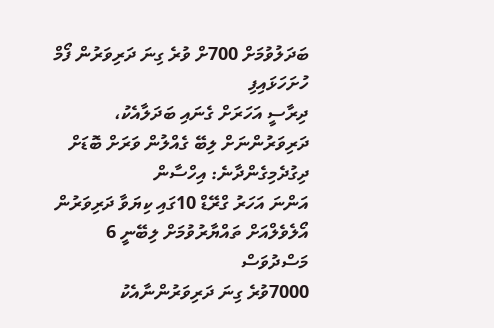ބަދަލުވުމަށް 700ށް ވުރެ ގިނަ ދަރިވަރުން ފޯމް ހުށަހަޅައިފި
ދިރާސީ އަހަރަށް ގެނައި ބަދަލާއެކު، ދަރިވަރުންނަށް ލިބޭ ގެއްލުން ވަރަށް ބޮޑަށް ދިގުދެމިގެންދާނެ: އިހްސާން
އަންނަ އަހަރު ގްރޭޑް 10ގައި ކިޔަވާ ދަރިވަރުން އޯލެވެލްއަށް ތައްޔާރުވުމަށް ލިބޭނީ 6 މަސްދުވަސް
7000ވުރެ ގިނަ ދަރިވަރުންނާއެކު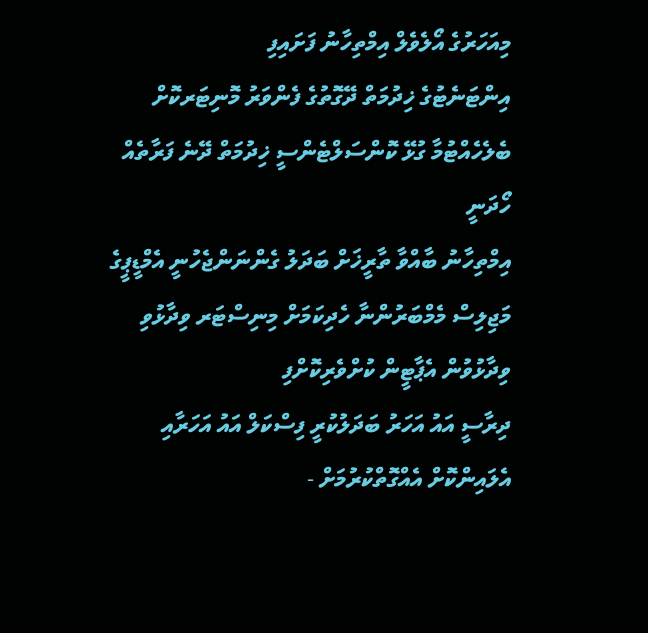މިއަހަރުގެ އޯލެވެލް އިމްތިހާނު ފަށައިފި
އިންޓަނެޓުގެ ޚިދުމަތް ދޭގޮތުގެ ފެންވަރު މޮނިޓަރކޮށް ބެލެހެއްޓުމާ ގުޅޭ ކޮންސަލްޓެންސީ ޚިދުމަތް ދޭނެ ފަރާތެއް ހޯދަނީ
އިމްތިހާނު ބާއްވާ ތާރީޚަށް ބަދަލު ގެންނަންޖެހުނީ އެމްޑީޕީގެ މަޖިލިސް މެމްބަރުންނާ ހެދިކަމަށް މިނިސްޓަރ ވިދާޅުވި ވިދާޅުވުން އެޕާޓީން ކުށްވެރިކޮށްފި
ދިރާސީ އައު އަހަރު ބަދަލުކުރީ ފިސްކަލް އައު އަހަރާއި އެލައިންކޮށް އެއްގޮތްކުރުމަށް -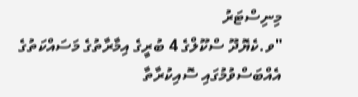މިނިސްޓަރު
"ވ.ކެޔޮދޫ ސްކޫލްގެ 4 ބުރީގެ އިމާރާތުގެ މަސައްކަތުގެ އެއްބަސްވުމުގައި ސޮއިކުރާތާ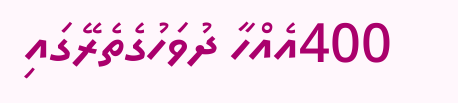400އެއްހާ ދުވަހުގެތެރޭގައި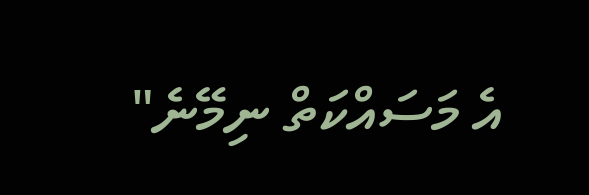އެ މަސައްކަތް ނިމޭނެ"